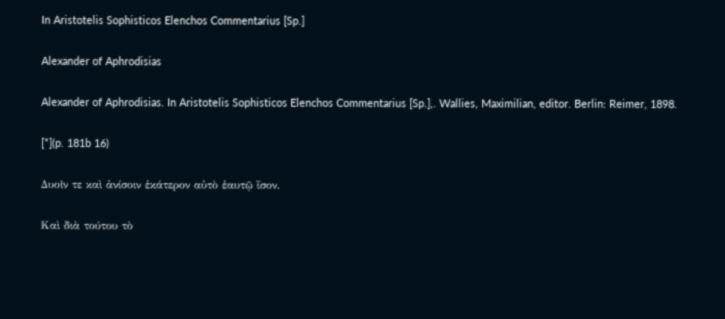In Aristotelis Sophisticos Elenchos Commentarius [Sp.]

Alexander of Aphrodisias

Alexander of Aphrodisias. In Aristotelis Sophisticos Elenchos Commentarius [Sp.],. Wallies, Maximilian, editor. Berlin: Reimer, 1898.

[*](p. 181b 16)

Δυοῖν τε καὶ ἀνίσοιν ἑκάτερον αὐτὸ ἑαυτῷ ἴσον.

Καὶ διὰ τούτου τὸ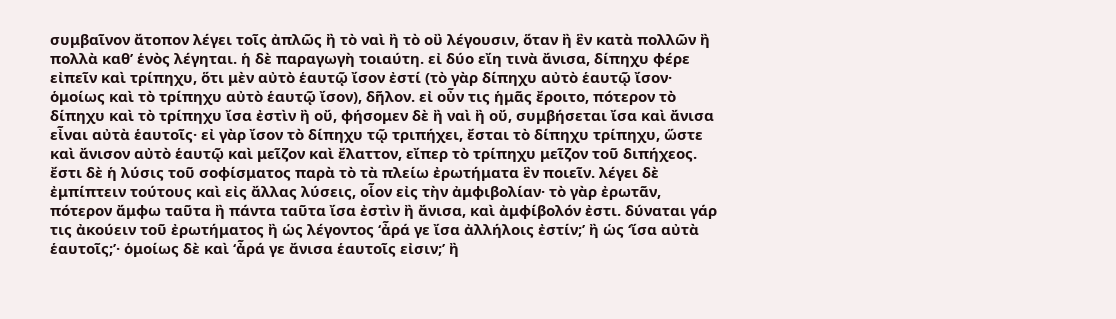συμβαῖνον ἄτοπον λέγει τοῖς ἀπλῶς ἢ τὸ ναὶ ἢ τὸ οὒ λέγουσιν, ὅταν ἢ ἓν κατὰ πολλῶν ἢ πολλὰ καθ’ ἑνὸς λέγηται. ἡ δὲ παραγωγὴ τοιαύτη. εἰ δύο εἴη τινὰ ἄνισα, δίπηχυ φέρε εἰπεῖν καὶ τρίπηχυ, ὅτι μὲν αὐτὸ ἑαυτῷ ἴσον ἐστί (τὸ γὰρ δίπηχυ αὐτὸ ἑαυτῷ ἴσον· ὁμοίως καὶ τὸ τρίπηχυ αὐτὸ ἑαυτῷ ἴσον), δῆλον. εἰ οὖν τις ἡμᾶς ἔροιτο, πότερον τὸ δίπηχυ καὶ τὸ τρίπηχυ ἴσα ἐστὶν ἢ οὔ, φήσομεν δὲ ἢ ναὶ ἢ οὔ, συμβήσεται ἴσα καὶ ἄνισα εἶναι αὐτὰ ἑαυτοῖς· εἰ γὰρ ἴσον τὸ δίπηχυ τῷ τριπήχει, ἔσται τὸ δίπηχυ τρίπηχυ, ὥστε καὶ ἄνισον αὐτὸ ἑαυτῷ καὶ μεῖζον καὶ ἔλαττον, εἴπερ τὸ τρίπηχυ μεῖζον τοῦ διπήχεος. ἔστι δὲ ἡ λύσις τοῦ σοφίσματος παρὰ τὸ τὰ πλείω ἐρωτήματα ἓν ποιεῖν. λέγει δὲ ἐμπίπτειν τούτους καὶ εἰς ἄλλας λύσεις, οἷον εἰς τὴν ἀμφιβολίαν· τὸ γὰρ ἐρωτᾶν, πότερον ἄμφω ταῦτα ἢ πάντα ταῦτα ἴσα ἐστὶν ἢ ἄνισα, καὶ ἀμφίβολόν ἐστι. δύναται γάρ τις ἀκούειν τοῦ ἐρωτήματος ἢ ὡς λέγοντος ‘ἆρά γε ἴσα ἀλλήλοις ἐστίν;’ ἢ ὡς ‘ἴσα αὐτὰ ἑαυτοῖς;’· ὁμοίως δὲ καὶ ‘ἆρά γε ἄνισα ἑαυτοῖς εἰσιν;’ ἢ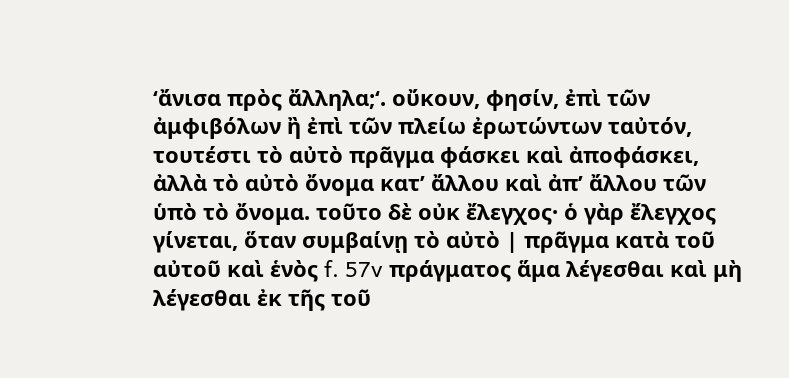‘ἄνισα πρὸς ἄλληλα;‘. οὔκουν, φησίν, ἐπὶ τῶν ἀμφιβόλων ἢ ἐπὶ τῶν πλείω ἐρωτώντων ταὐτόν, τουτέστι τὸ αὐτὸ πρᾶγμα φάσκει καὶ ἀποφάσκει, ἀλλὰ τὸ αὐτὸ ὄνομα κατ’ ἄλλου καὶ ἀπ’ ἄλλου τῶν ὑπὸ τὸ ὄνομα. τοῦτο δὲ οὐκ ἔλεγχος· ὁ γὰρ ἔλεγχος γίνεται, ὅταν συμβαίνῃ τὸ αὐτὸ | πρᾶγμα κατὰ τοῦ αὐτοῦ καὶ ἑνὸς f. 57v πράγματος ἅμα λέγεσθαι καὶ μὴ λέγεσθαι ἐκ τῆς τοῦ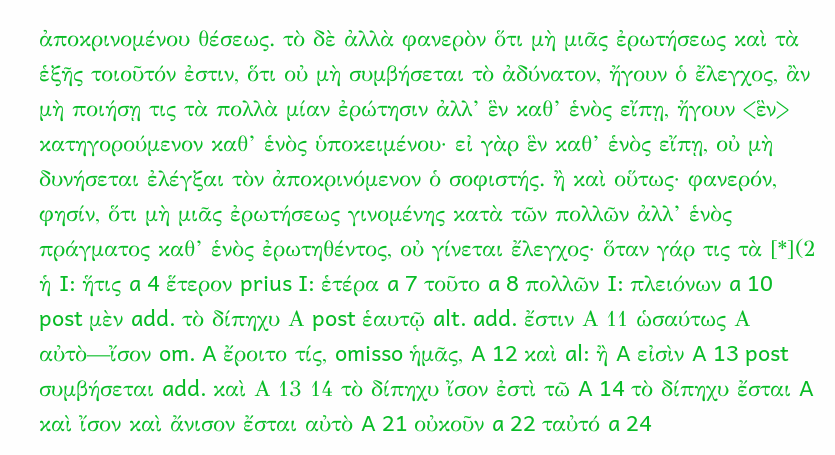ἀποκρινομένου θέσεως. τὸ δὲ ἀλλὰ φανερὸν ὅτι μὴ μιᾶς ἐρωτήσεως καὶ τὰ ἑξῆς τοιοῦτόν ἐστιν, ὅτι οὐ μὴ συμβήσεται τὸ ἀδύνατον, ἤγουν ὁ ἔλεγχος, ἂν μὴ ποιήσῃ τις τὰ πολλὰ μίαν ἐρώτησιν ἀλλ’ ἓν καθ’ ἑνὸς εἴπῃ, ἤγουν <ἓν> κατηγορούμενον καθ’ ἑνὸς ὑποκειμένου· εἰ γὰρ ἓν καθ’ ἑνὸς εἴπῃ, οὐ μὴ δυνήσεται ἐλέγξαι τὸν ἀποκρινόμενον ὁ σοφιστής. ἢ καὶ οὕτως· φανερόν, φησίν, ὅτι μὴ μιᾶς ἐρωτήσεως γινομένης κατὰ τῶν πολλῶν ἀλλ’ ἑνὸς πράγματος καθ’ ἑνὸς ἐρωτηθέντος, οὐ γίνεται ἔλεγχος· ὅταν γάρ τις τὰ [*](2 ἡ I: ἥτις a 4 ἕτερον prius I: ἑτέρα a 7 τοῦτο a 8 πολλῶν I: πλειόνων a 10 post μὲν add. τὸ δίπηχυ Α post ἑαυτῷ alt. add. ἔστιν Α 11 ὡσαύτως Α αὐτὸ—ἴσον om. A ἔροιτο τίς, omisso ἡμᾶς, A 12 καὶ al: ἢ A εἰσὶν A 13 post συμβήσεται add. καὶ Α 13 14 τὸ δίπηχυ ἴσον ἐστὶ τῶ A 14 τὸ δίπηχυ ἔσται A καὶ ἴσον καὶ ἄνισον ἔσται αὐτὸ A 21 οὐκοῦν a 22 ταὐτό a 24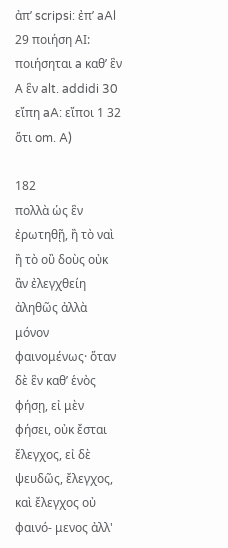ἀπ’ scripsi: ἐπ’ aAl 29 ποιήση ΑI: ποιήσηται a καθ’ ἓν Α ἓν alt. addidi 30 εἴπη aA: εἴποι 1 32 ὅτι om. A)

182
πολλὰ ὡς ἓν ἐρωτηθῇ, ἢ τὸ ναὶ ἢ τὸ οὒ δοὺς οὐκ ἂν ἐλεγχθείη ἀληθῶς ἀλλὰ μόνον φαινομένως· ὅταν δὲ ἓν καθ’ ἑνὸς φήσῃ, εἰ μὲν φήσει, οὐκ ἔσται ἔλεγχος, εἰ δὲ ψευδῶς, ἔλεγχος, καὶ ἔλεγχος οὐ φαινό- μενος ἀλλ'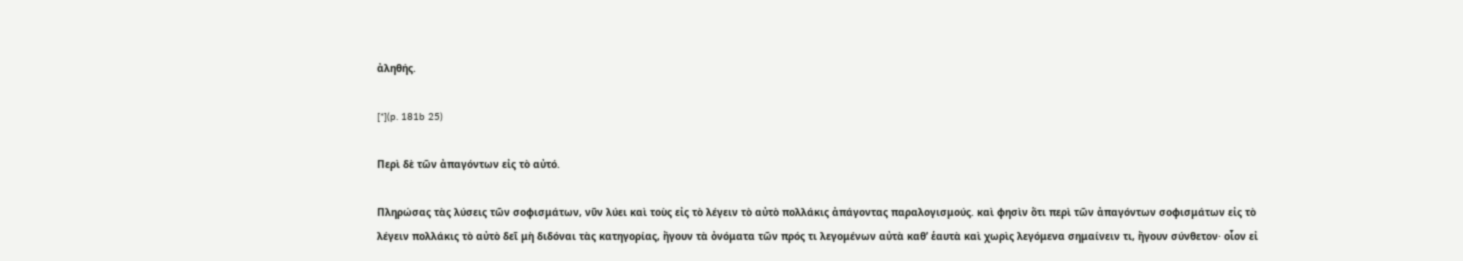ἀληθής.

[*](p. 181b 25)

Περὶ δὲ τῶν ἀπαγόντων εἰς τὸ αὐτό.

Πληρώσας τὰς λύσεις τῶν σοφισμάτων, νῦν λύει καὶ τοὺς εἰς τὸ λέγειν τὸ αὐτὸ πολλάκις ἀπάγοντας παραλογισμούς. καὶ φησὶν ὅτι περὶ τῶν ἀπαγόντων σοφισμάτων εἰς τὸ λέγειν πολλάκις τὸ αὐτὸ δεῖ μὴ διδόναι τὰς κατηγορίας, ἤγουν τὰ ὀνόματα τῶν πρός τι λεγομένων αὐτὰ καθ’ ἑαυτὰ καὶ χωρὶς λεγόμενα σημαίνειν τι, ἤγουν σύνθετον· οἷον εἰ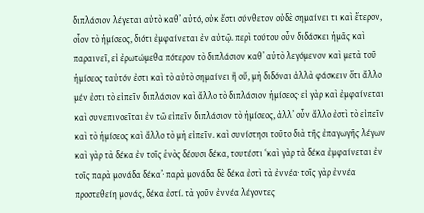διπλάσιον λέγεται αὐτὸ καθ’ αὑτό, οὐκ ἔστι σύνθετον οὐδὲ σημαίνει τι καὶ ἕτερον, οἷον τὸ ἡμίσεος, διότι ἐμφαίνεται ἐν αὐτῷ. περὶ τούτου οὖν διδάσκει ἡμᾶς καὶ παραινεῖ, εἰ ἐρωτώμεθα πότερον τὸ διπλάσιον καθ’ αὑτὸ λεγόμενον καὶ μετὰ τοῦ ἡμίσεος ταὐτόν ἐστι καὶ τὸ αὐτὸ σημαίνει ἢ οὔ, μὴ διδόναι ἀλλὰ φάσκειν ὅτι ἄλλο μέν ἐστι τὸ εἰπεῖν διπλάσιον καὶ ἄλλο τὸ διπλάσιον ἡμίσεος· εἰ γὰρ καὶ ἐμφαίνεται καὶ συνεπινοεῖται ἐν τῶ εἰπεῖν διπλάσιον τὸ ἡμίσεος, ἀλλ’ οὖν ἄλλο ἐστὶ τὸ εἰπεῖν καὶ τὸ ἡμίσεος καὶ ἄλλο τὸ μὴ εἰπεῖν. καὶ συνίστησι τοῦτο διὰ τῆς ἐπαγωγῆς λέγων καὶ γὰρ τὰ δέκα ἐν τοῖς ἑνὸς δέουσι δέκα, τουτέστι ‘καὶ γὰρ τὰ δέκα ἐμφαίνεται ἐν τοῖς παρὰ μονάδα δέκα’· παρὰ μονάδα δὲ δέκα ἐστὶ τὰ ἐννέα· τοῖς γὰρ ἐννέα προστεθείη μονάς, δέκα ἐστί. τὰ γοῦν ἐννέα λέγοντες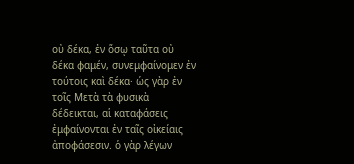οὐ δέκα, ἐν ὅσῳ ταῦτα οὐ δέκα φαμέν, συνεμφαίνομεν ἐν τούτοις καὶ δέκα· ὡς γὰρ ἐν τοῖς Μετὰ τὰ φυσικὰ δέδεικται, αἱ καταφάσεις ἐμφαίνονται ἐν ταῖς οἰκείαις ἀποφάσεσιν. ὁ γὰρ λέγων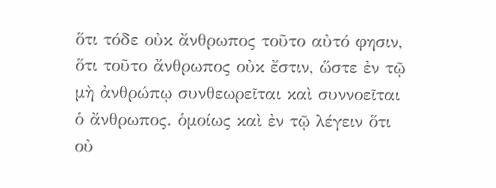ὅτι τόδε οὐκ ἄνθρωπος τοῦτο αὐτό φησιν, ὅτι τοῦτο ἄνθρωπος οὐκ ἔστιν, ὥστε ἐν τῷ μὴ ἀνθρώπῳ συνθεωρεῖται καὶ συννοεῖται ὁ ἄνθρωπος. ὁμοίως καὶ ἐν τῷ λέγειν ὅτι οὐ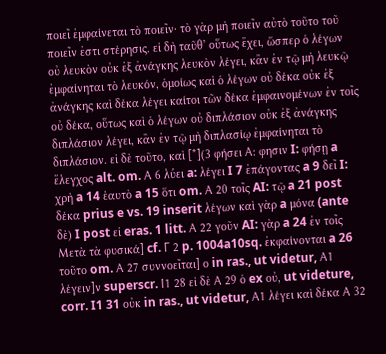ποιεῖ ἐμφαίνεται τὸ ποιεῖν· τὸ γὰρ μὴ ποιεῖν αὐτὸ τοῦτο τοῦ ποιεῖν ἐστι στέρησις. εἰ δὴ ταῦθ’ οὕτως ἔχει, ὥσπερ ὁ λέγων οὐ λευκὸν οὐκ ἐξ ἀνάγκης λευκὸν λέγει, κἂν ἐν τῷ μὴ λευκῷ ἐμφαίνηται τὸ λευκόν, ὁμοίως καὶ ὁ λέγων οὐ δέκα οὐκ ἐξ ἀνάγκης καὶ δέκα λέγει καίτοι τῶν δέκα ἐμφαινομένων ἐν τοῖς οὐ δέκα, οὕτως καὶ ὁ λέγων οὐ διπλάσιον οὐκ ἐξ ἀνάγκης διπλάσιον λέγει, κἂν ἐν τῷ μὴ διπλασίῳ ἐμφαίνηται τὸ διπλάσιον. εἰ δὲ τοῦτο, καὶ [*](3 φήσει Α: φησιν I: φήσῃ a ἔλεγχος alt. om. Α 6 λύει a: λέγει I 7 ἐπάγοντας a 9 δεῖ I: χρὴ a 14 ἑαυτὸ a 15 ὅτι om. Α 20 τοῖς AI: τῷ a 21 post δέκα prius e vs. 19 inserit λέγων καὶ γὰρ a μόνα (ante δὲ) I post εἰ eras. 1 litt. Α 22 γοῦν AI: γὰρ a 24 ἐν τοῖς Μετὰ τὰ φυσικά] cf. Γ 2 p. 1004a10sq. ἐκφαίνονται a 26 τοῦτο om. Α 27 συννοεῖται] ο in ras., ut videtur, Α1 λέγειν]ν superscr. Ι1 28 εἰ δὲ Α 29 ὁ ex οὐ, ut videture, corr. I1 31 οὐκ in ras., ut videtur, Α1 λέγει καὶ δέκα Α 32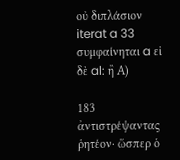οὐ διπλάσιον iterat a 33 συμφαίνηται a εἰ δὲ al: ἢ Α)

183
ἀντιστρέψαντας ῥητέον· ὥσπερ ὁ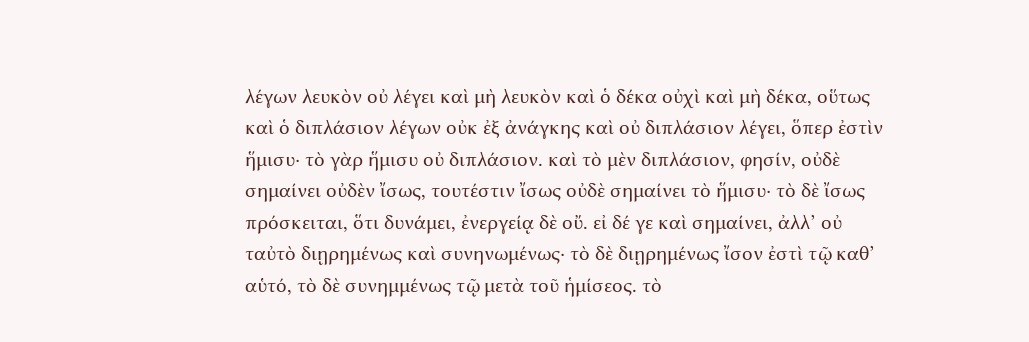λέγων λευκὸν οὐ λέγει καὶ μὴ λευκὸν καὶ ὁ δέκα οὐχὶ καὶ μὴ δέκα, οὕτως καὶ ὁ διπλάσιον λέγων οὐκ ἐξ ἀνάγκης καὶ οὐ διπλάσιον λέγει, ὅπερ ἐστὶν ἥμισυ· τὸ γὰρ ἥμισυ οὐ διπλάσιον. καὶ τὸ μὲν διπλάσιον, φησίν, οὐδὲ σημαίνει οὐδὲν ἴσως, τουτέστιν ἴσως οὐδὲ σημαίνει τὸ ἥμισυ· τὸ δὲ ἴσως πρόσκειται, ὅτι δυνάμει, ἐνεργείᾳ δὲ οὔ. εἰ δέ γε καὶ σημαίνει, ἀλλ’ οὐ ταὐτὸ διῃρημένως καὶ συνηνωμένως· τὸ δὲ διῃρημένως ἴσον ἐστὶ τῷ καθ’ αὑτό, τὸ δὲ συνημμένως τῷ μετὰ τοῦ ἡμίσεος. τὸ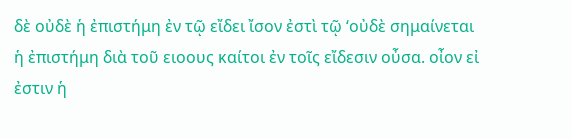δὲ οὐδὲ ἡ ἐπιστήμη ἐν τῷ εἴδει ἴσον ἐστὶ τῷ ‘οὐδὲ σημαίνεται ἡ ἐπιστήμη διὰ τοῦ ειοους καίτοι ἐν τοῖς εἴδεσιν οὖσα. οἶον εἰ ἐστιν ἡ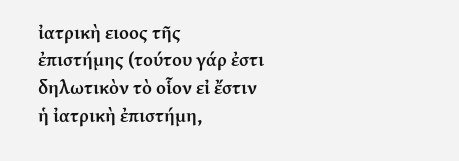ἰατρικὴ ειοος τῆς ἐπιστήμης (τούτου γάρ ἐστι δηλωτικὸν τὸ οἷον εἰ ἔστιν ἡ ἰατρικὴ ἐπιστήμη,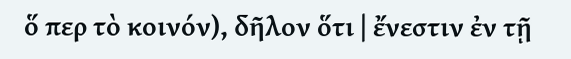ὅ περ τὸ κοινόν), δῆλον ὅτι | ἔνεστιν ἐν τῇ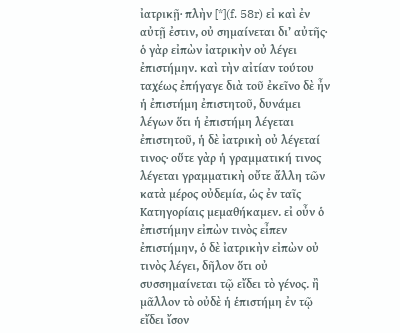ἰατρικῇ· πλὴν [*](f. 58r) εἰ καὶ ἐν αὐτῇ ἐστιν, οὐ σημαίνεται δι’ αὐτῆς· ὁ γὰρ εἰπὼν ἰατρικὴν οὐ λέγει ἐπιστήμην. καὶ τὴν αἰτίαν τούτου ταχέως ἐπήγαγε διὰ τοῦ ἐκεῖνο δὲ ἦν ἡ ἐπιστήμη ἐπιστητοῦ, δυνάμει λέγων ὅτι ἡ ἐπιστήμη λέγεται ἐπιστητοῦ, ἡ δὲ ἰατρικὴ οὐ λέγεταί τινος· οὕτε γὰρ ἡ γραμματική τινος λέγεται γραμματικὴ οὔτε ἄλλη τῶν κατὰ μέρος οὐδεμία, ὡς ἐν ταῖς Κατηγορίαις μεμαθήκαμεν. εἰ οὖν ὁ ἐπιστήμην εἰπὼν τινὸς εἶπεν ἐπιστήμην, ὁ δὲ ἰατρικὴν εἰπὼν οὐ τινὸς λέγει, δῆλον ὅτι οὐ συσσημαίνεται τῷ εἴδει τὸ γένος. ἢ μᾶλλον τὸ οὐδὲ ἡ ἑπιστήμη ἐν τῷ εἴδει ἴσον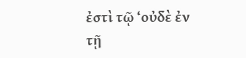ἐστὶ τῷ ‘οὐδὲ ἐν τῇ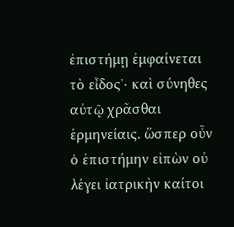ἐπιστήμῃ ἐμφαίνεται τὸ εἶδος᾿· καὶ σύνηθες αὐτῷ χρᾶσθαι ἑρμηνείαις. ὥσπερ οὖν ὁ ἐπιστήμην εἰπὼν οὐ λέγει ἰατρικὴν καίτοι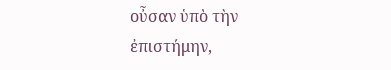οὖσαν ὑπὸ τὴν ἐπιστήμην,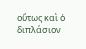οὕτως καὶ ὁ διπλάσιον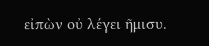εἰπὼν οὐ λέγει ῆμισυ.